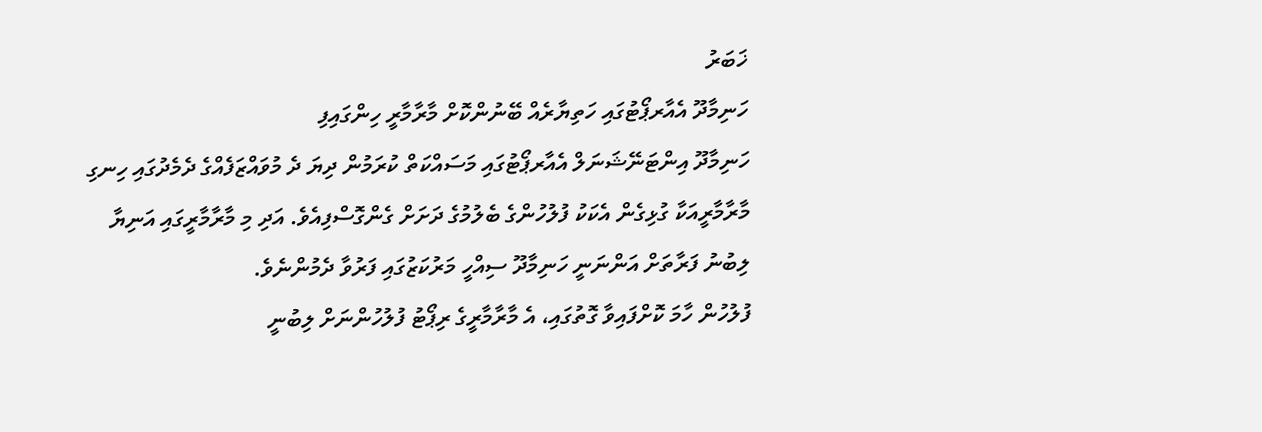ޚަބަރު
ހަނިމާދޫ އެއާރޕޯޓުގައި ހަތިޔާރެއް ބޭނުންކޮށް މާރާމާރީ ހިންގައިފި
ހަނިމާދޫ އިންޓަނޭޝަނަލް އެއާރޕޯޓުގައި މަސައްކަތް ކުރަމުން ދިޔަ ދެ މުވައްޒަފެއްގެ ދެމެދުގައި ހިނގި މާރާމާރީއަކާ ގުޅިގެން އެކަކު ފުލުހުންގެ ބެލުމުގެ ދަށަށް ގެންގޮސްފިއެވެ. އަދި މި މާރާމާރީގައި އަނިޔާ ލިބުނު ފަރާތަށް އަންނަނީ ހަނިމާދޫ ސިއްހީ މަރުކަޒުގައި ފަރުވާ ދެމުންނެވެ.
ފުލުހުން ހާމަ ކޮށްފައިވާ ގޮތުގައި، އެ މާރާމާރީގެ ރިޕޯޓު ފުލުހުންނަށް ލިބުނީ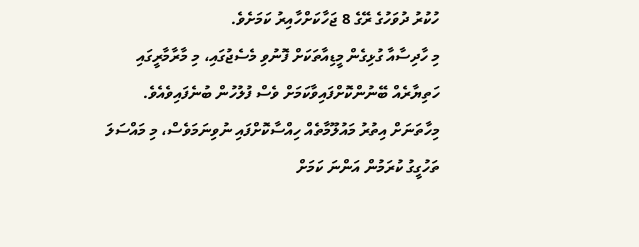ހުކުރު ދުވަހުގެ ރޭގެ 8 ޖަހާކަށްހާއިރު ކަމަށެވެ.
މި ހާދިސާއާ ގުޅިގެން މީޑިއާތަކަށް ފޮނުވި މެސެޖުގައި، މި މާރާމާރީގައި ހަތިޔާރެއް ބޭނުންކޮށްފައިވާކަމަށް ވެސް ފުލުހުން ބުނެފައިވެއެވެ.
މިހާތަނަށް އިތުރު މައުލޫމާތެއް ހިއްސާކޮށްފައި ނުވިނަމަވެސް، މި މައްސަލަ ތަހުގީގު ކުރަމުން އަންނަ ކަމަށް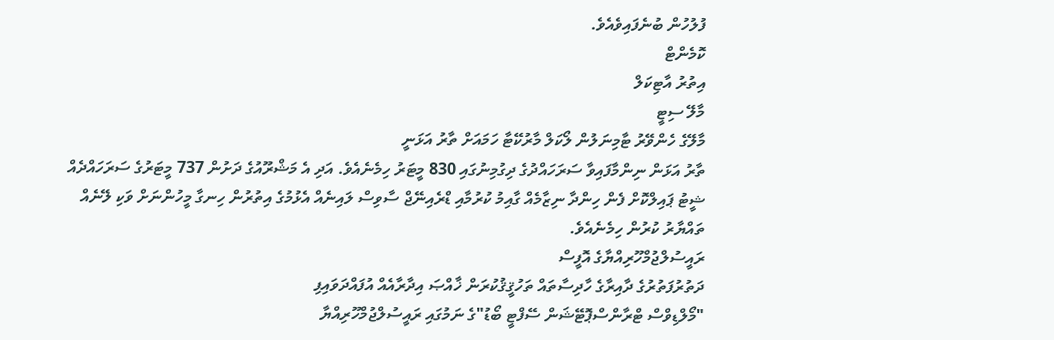ފުލުހުން ބުނެފައިވެއެވެ.
ކޮމެންޓް
އިތުރު އާޓިކަލް
މާލޭ ސިޓީ
މާލޭގެ ހެންވޭރު ޓާމިނަލުން ލޯކަލް މާރުކޭޓާ ހަމައަށް ތާރު އަޅަނީ
ތާރު އަޅަން ނިންމާފައިވާ ސަރަހައްދުގެ ދިގުމިނުގައި 830 މީޓަރު ހިމެނެއެވެ. އަދި އެ މަޝްރޫއުގެ ދަށުން 737 މީޓަރުގެ ސަރަހައްދެއް ޝީޓު ޕައިލްކޮށް ފެން ހިންދާ ނިޒާމެއް ގާއިމު ކުރުމާއި ޑްރެއިނޭޖް ސާވިސް ލައިނެއް އެޅުމުގެ އިތުރުން ހިނގާ މީހުންނަށް ވަކި ލޭނެއް ތައްޔާރު ކުރުން ހިމެނެއެވެ.
ރައީސުލްޖުމްހޫރިއްޔާގެ އޮފީސް
ދަތުރުފަތުރުގެ ދާއިރާގެ ހާދިސާތައް ތަހުޤީޤުކުރަން ޚާއްޞަ އިދާރާއެއް އުފައްދަވައިފި
"މޯލްޑިވްސް ޓްރާންސްޕޮޓޭޝަން ސޭފްޓީ ބޯޑު"ގެ ނަމުގައި ރައީސުލްޖުމްހޫރިއްޔާ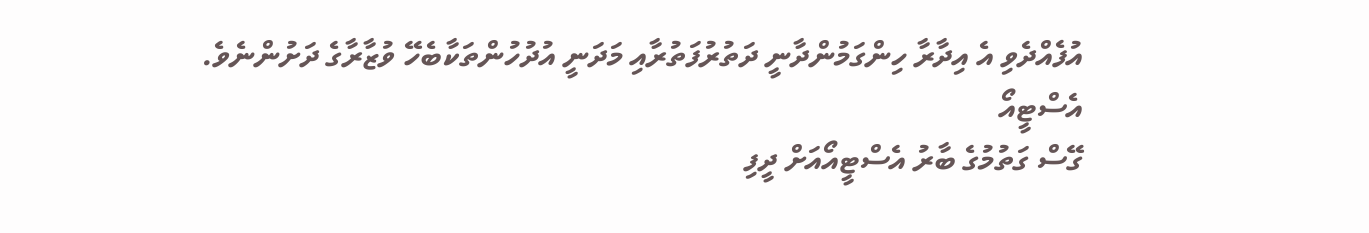އުފެއްދެވި އެ އިދާރާ ހިންގަމުންދާނީ ދަތުރުފަތުރާއި މަދަނީ އުދުހުންތަކާބެހޭ ވުޒާރާގެ ދަށުންނެވެ.
އެސްޓީއޯ
ގޭސް ގަތުމުގެ ބާރު އެސްޓީއޯއަށް ދީފި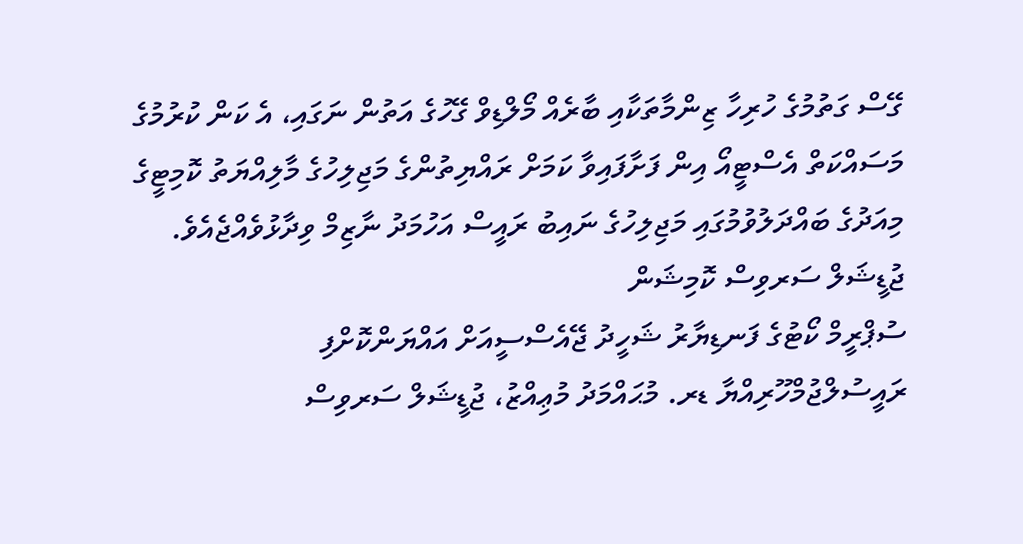ގޭސް ގަތުމުގެ ހުރިހާ ޒިންމާތަކާއި ބާރެއް މޯލްޑިވް ގޭހުގެ އަތުން ނަގައި، އެ ކަން ކުރުމުގެ މަސައްކަތް އެސްޓީއޯ އިން ފަށާފައިވާ ކަމަށް ރައްޔިތުންގެ މަޖިލިހުގެ މާލިއްޔަތު ކޮމިޓީގެ މިއަދުގެ ބައްދަލުވުމުގައި މަޖިލިހުގެ ނައިބު ރައީސް އަހުމަދު ނާޒިމް ވިދާޅުވެއްޖެއެވެ.
ޖުޑީޝަލް ސަރވިސް ކޮމިޝަން
ސުޕްރީމް ކޯޓުގެ ފަނޑިޔާރު ޝަހީދު ޖޭއެސްސީއަށް އައްޔަންކޮށްފި
ރައީސުލްޖުމްހޫރިއްޔާ ޑރ. މުޙައްމަދު މުޢިއްޒު، ޖުޑީޝަލް ސަރވިސް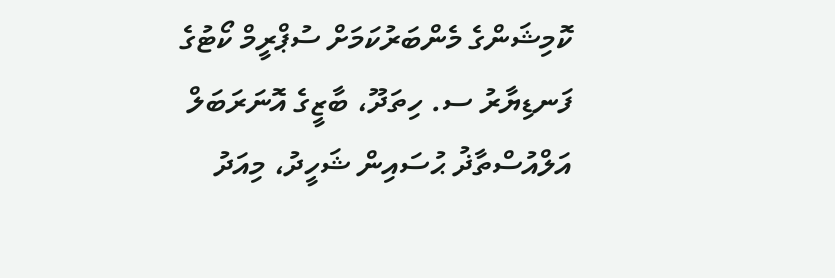ކޮމިޝަންގެ މެންބަރުކަމަށް ސުޕްރީމް ކޯޓުގެ ފަނޑިޔާރު ސ. ހިތަދޫ، ބާޒީގެ އޮނަރަބަލް އަލްއުސްތާޛު ޙުސައިން ޝަހީދު، މިއަދު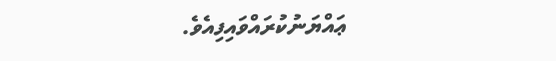ޢައްޔަނުކުރައްވައިފިއެވެ.